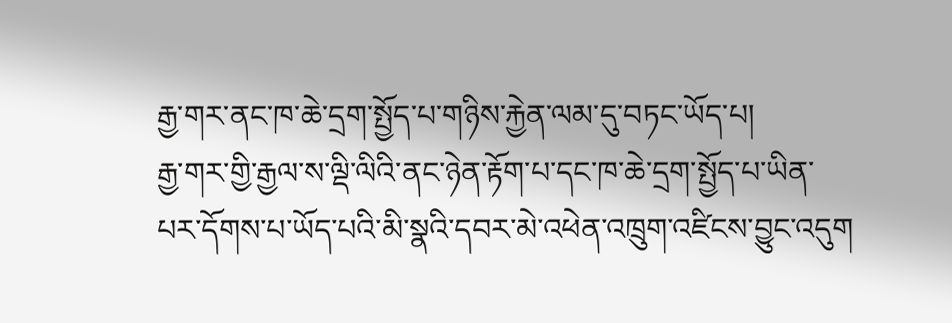རྒྱ་གར་ནང་ཁ་ཆེ་དྲག་སྤྱོད་པ་གཉིས་རྐྱེན་ལམ་དུ་བཏང་ཡོད་པ།
རྒྱ་གར་གྱི་རྒྱལ་ས་ལྡི་ལིའི་ནང་ཉེན་རྟོག་པ་དང་ཁ་ཆེ་དྲག་སྤྱོད་པ་ཡིན་པར་དོགས་པ་ཡོད་པའི་མི་སྣའི་དབར་མེ་འཕེན་འཁྲུག་འཛིངས་བྱུང་འདུག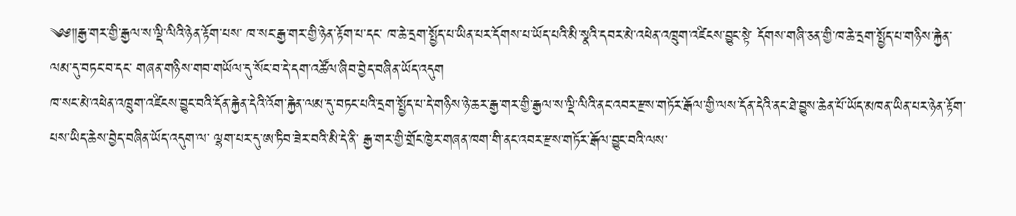༄༅༎རྒྱ་གར་གྱི་རྒྱལ་ས་ལྡི་ལིའི་ཉེན་རྟོག་པས་ ཁ་སང་རྒྱ་གར་གྱི་ཉེན་རྟོག་པ་དང་ ཁ་ཆེ་དྲག་སྤྱོད་པ་ཡིན་པར་དོགས་པ་ཡོད་པའི་མི་སྣའི་དབར་མེ་འཕེན་འཁྲུག་འཛིངས་བྱུང་སྟེ་ དོགས་གཞི་ཅན་གྱི་ཁ་ཆེ་དྲག་སྤྱོད་པ་གཉིས་རྐྱེན་ལམ་དུ་བཏང་བ་དང་ གཞན་གཉིས་གབ་གཡོལ་དུ་སོང་བ་དེ་དག་འཚོལ་ཞིབ་བྱེད་བཞིན་ཡོད་འདུག
ཁ་སང་མེ་འཕེན་འཁྲུག་འཛིངས་བྱུང་བའི་དོན་རྐྱེན་དེའི་འོག་རྐྱེན་ལམ་དུ་བཏང་པའི་དྲག་སྤྱོད་པ་དེ་གཉིས་ཉེ་ཆར་རྒྱ་གར་གྱི་རྒྱལ་ས་ལྡི་ལིའི་ནང་འབར་རྫས་གཏོར་རྒོལ་གྱི་ལས་དོན་དེའི་ནང་ཐེ་བྱུས་ཆེན་པོ་ཡོད་མཁན་ཡིན་པར་ཉེན་རྟོག་པས་ཡིད་ཆེས་བྱེད་བཞིན་ཡོད་འདུག་ལ་ ལྷག་པར་དུ་ཨ་ཏིབ་ཟེར་བའི་མི་དེ་ནི་ རྒྱ་གར་གྱི་གྲོང་ཁྱེར་གཞན་ཁག་གི་ནང་འབར་རྫས་གཏོར་རྒོལ་བྱུང་བའི་ལས་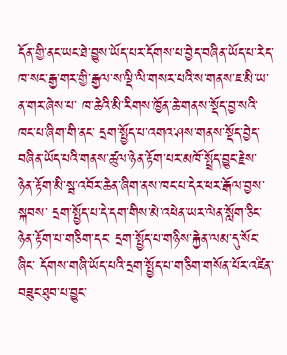དོན་གྱི་ནང་ཡང་ཐེ་བྱུས་ཡོད་པར་དོགས་པ་བྱེད་བཞིན་ཡོད་པ་རེད་
ཁ་སང་རྒྱ་གར་གྱི་རྒྱལ་ས་ལྡི་ལི་གསར་པའི་ས་གནས་ཇ་མི་ཡ་ན་གར་ཞེས་པ་ ཁ་ཆེའི་མི་རིགས་ཁྱོན་ཆེ་གནས་སྡོད་བྱ་སའི་ཁང་པ་ཞིག་གི་ནང་ དྲག་སྤྱོད་པ་འགའ་ཤས་གནས་སྡོད་བྱེད་བཞིན་ཡོད་པའི་གནས་ཚུལ་ཉེན་རྟོག་པར་མཁོ་སྤྲོད་བྱུང་རྗེས་ ཉེན་རྟོག་མི་སྦ་འབོར་ཆེན་ཞིག་ནས་ཁང་པ་དེར་ཕར་རྒོལ་བྱས་སྐབས་ དྲག་སྤྱོད་པ་དེ་དག་གིས་མེ་འཕེན་ཡར་ལེན་སློག་ཅིང་ ཉེན་རྟོག་པ་གཅིག་དང་ དྲག་སྤྱོད་པ་གཉིས་རྐྱེན་ལམ་དུ་སོང་ཞིང་ དོགས་གཞི་ཡོད་པའི་དྲག་སྤྱོད་པ་གཅིག་གསོན་པོར་འཛིན་བཟུང་ཐུབ་པ་བྱུང་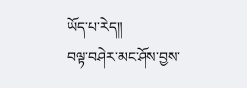ཡོད་པ་རེད༎
བལྟ་བཤེར་མང་ཤོས་བྱས་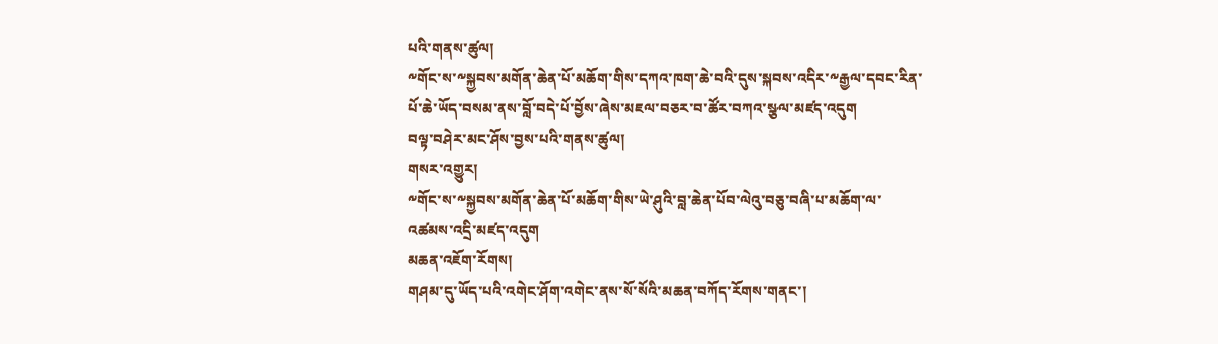པའི་གནས་ཚུལ།
༸གོང་ས་༸སྐྱབས་མགོན་ཆེན་པོ་མཆོག་གིས་དཀའ་ཁག་ཆེ་བའི་དུས་སྐབས་འདིར་༸རྒྱལ་དབང་རིན་པོ་ཆེ་ཡོད་བསམ་ནས་བློ་བདེ་པོ་བྱོས་ཞེས་མཇལ་བཅར་བ་ཚོར་བཀའ་སྩལ་མཛད་འདུག
བལྟ་བཤེར་མང་ཤོས་བྱས་པའི་གནས་ཚུལ།
གསར་འགྱུར།
༸གོང་ས་༸སྐྱབས་མགོན་ཆེན་པོ་མཆོག་གིས་ཡེ་ཤུའི་བླ་ཆེན་པོབ་ལེའུ་བཅུ་བཞི་པ་མཆོག་ལ་འཚམས་འདྲི་མཛད་འདུག
མཆན་འཇོག་རོགས།
གཤམ་དུ་ཡོད་པའི་འགེང་ཤོག་འགེང་ནས་སོ་སོའི་མཆན་བཀོད་རོགས་གནང་།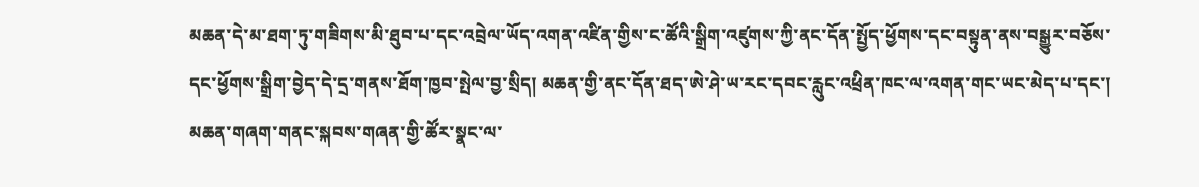མཆན་དེ་མ་ཐག་ཏུ་གཟིགས་མི་ཐུབ་པ་དང་འབྲེལ་ཡོད་འགན་འཛིན་གྱིས་ང་ཚོའི་སྒྲིག་འཛུགས་ཀྱི་ནང་དོན་སྤྱོད་ཕྱོགས་དང་བསྟུན་ནས་བསྒྱུར་བཅོས་དང་ཕྱོགས་སྒྲིག་བྱེད་དེ་དྲ་གནས་ཐོག་ཁྱབ་སྤེལ་བྱ་སྲིད། མཆན་གྱི་ནང་དོན་ཐད་ཨེ་ཤེ་ཡ་རང་དབང་རླུང་འཕྲིན་ཁང་ལ་འགན་གང་ཡང་མེད་པ་དང་། མཆན་གཞག་གནང་སྐབས་གཞན་གྱི་ཚོར་སྣང་ལ་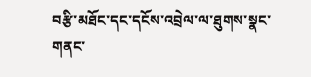བརྩི་མཐོང་དང་དངོས་འབྲེལ་ལ་ཐུགས་སྣང་གནང་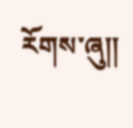རོགས་ཞུ༎